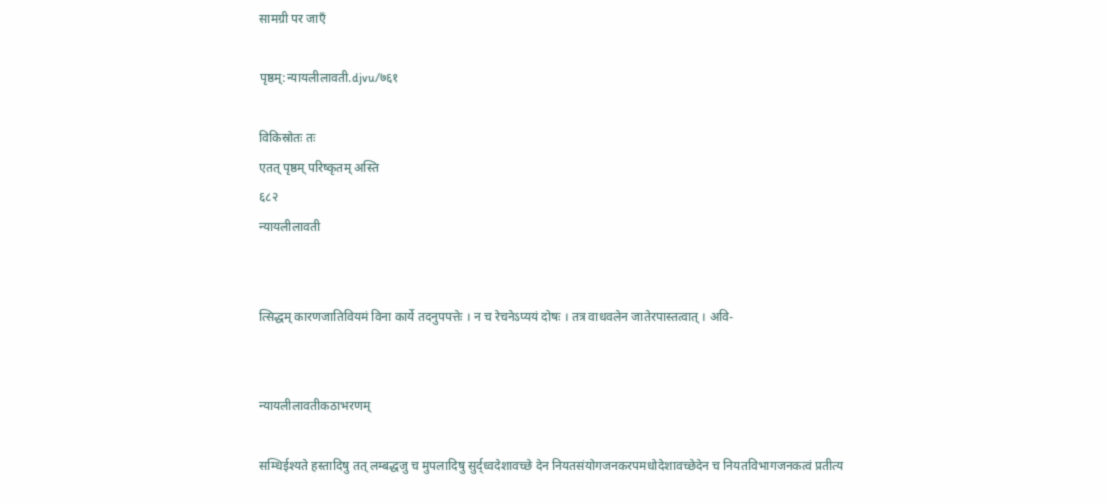सामग्री पर जाएँ

पृष्ठम्:न्यायलीलावती.djvu/७६१

विकिस्रोतः तः
एतत् पृष्ठम् परिष्कृतम् अस्ति
६८२
न्यायलीलावती


त्सिद्धम् कारणजातिवियमं विना कार्ये तदनुपपत्तेः । न च रेचनेऽप्ययं दोषः । तत्र वाधवलेन जातेरपास्तत्वात् । अवि-


न्यायलीलावतीकठाभरणम्

सम्धिईश्यते हस्तादिषु तत् लम्बद्धजु च मुपलादिषु सुर्द्ध्वदेशावच्छे देन नियतसंयोगजनकरपमधोदेशावच्छेदेन च नियतविभागजनकत्वं प्रतीत्य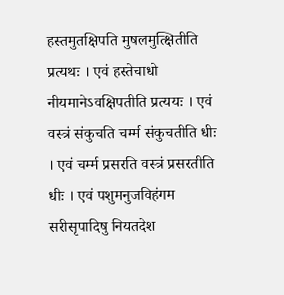हस्तमुतक्षिपति मुषलमुत्क्षितीति प्रत्यथः । एवं हस्तेचाधो नीयमानेऽवक्षिपतीति प्रत्ययः । एवं वस्त्रं संकुचति चर्म्म संकुचतीति धीः । एवं चर्म्म प्रसरति वस्त्रं प्रसरतीति धीः । एवं पशुमनुजविहंगम सरीसृपादिषु नियतदेश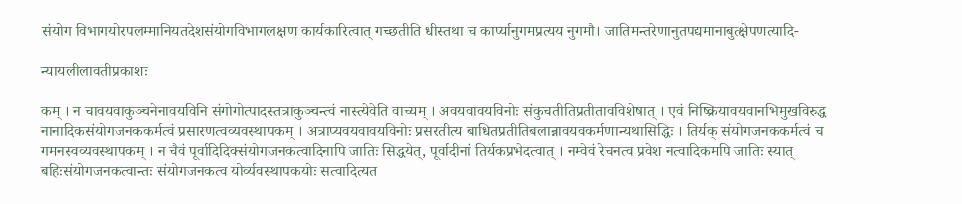संयोग विभागयोरपलम्मानियतदेशसंयोगविभागलक्षण कार्यकारित्वात् गच्छतीति धीस्तथा च कार्प्यानुगमप्रत्यय नुगमौ। जातिमन्तरेणानुतपद्यमानाबुत्क्षेपणत्यादि-

न्यायलीलावतीप्रकाशः

कम् । न चावयवाकुञ्चनेनावयविनि संगोगोत्पादस्तत्राकुञ्चन्त्वं नास्त्येवेति वाच्यम् । अवयवावयविनोः संकुचतीतिप्रतीतावविशेषात् । एवं निष्क्रियावयवानभिमुखविरुद्ध नानादिकसंयोगजनककर्मत्वं प्रसारणत्वव्यवस्थापकम् । अत्राप्यवयवावयविनोः प्रसरतीत्य बाधितप्रतीतिबलान्नावयवकर्मणान्यथासिद्धिः । तिर्यक् संयोगजनककर्मत्वं च गमनस्वव्यवस्थापकम् । न चैवं पूर्वादिदिक्संयोगजनकत्वादिनापि जातिः सिद्धयेत्, पूर्वादीनां तिर्यकप्रभेदत्वात् । नम्वेवं रेचनत्व प्रवेश नत्वादिकमपि जातिः स्यात् बहिःसंयोगजनकत्वान्तः संयोगजनकत्व योर्व्यवस्थापकयोः सत्वादित्यत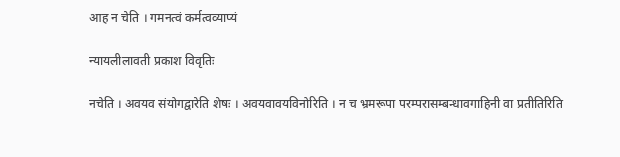आह न चेति । गमनत्वं कर्मत्वव्याप्यं

न्यायलीलावती प्रकाश विवृतिः

नचेति । अवयव संयोगद्वारेति शेषः । अवयवावयविनोरिति । न च भ्रमरूपा परम्परासम्बन्धावगाहिनी वा प्रतीतिरिति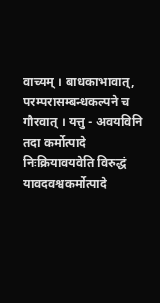वाच्यम् । बाधकाभावात्, परम्परासम्बन्धकल्पने च गौरवात् । यत्तु - अवयविनि तदा कर्मोत्पादे निःक्रियावयवेति विरुद्धं यावदवश्वकर्मोत्पादे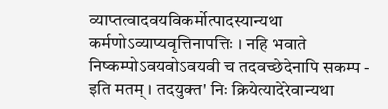व्याप्तत्वादवयविकर्मोत्पादस्यान्यथा कर्मणोऽव्याप्यवृत्तिनापत्तिः । नहि भवाते निष्कम्पोऽवयवोऽवयवी च तदवच्छेदेनापि सकम्प - इति मतम् । तदयुक्त' निः क्रियेत्यादेरेवान्यथा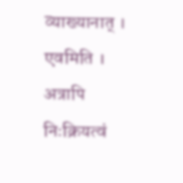व्याख्यानात् । एवमिति । अत्रापि निःक्रियत्वं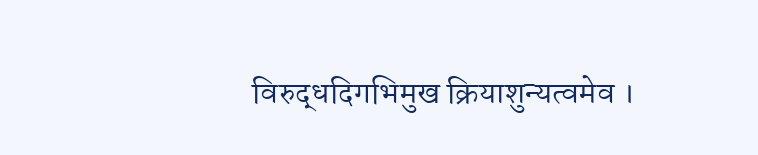विरुद्धदिगभिमुख क्रियाशुन्यत्वमेव ।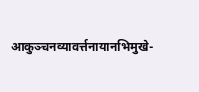आकुञ्चनव्यावर्त्तनायानभिमुखे-